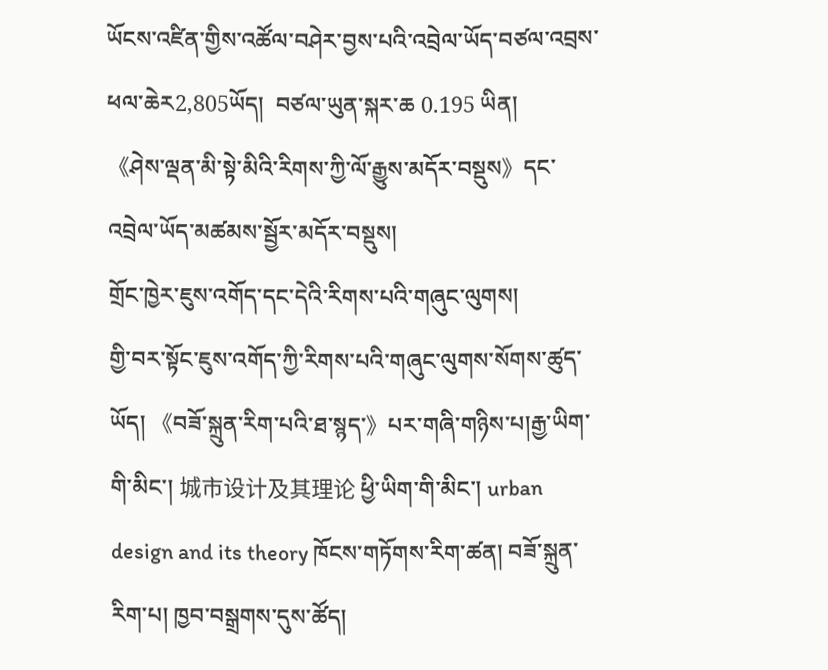ཡོངས་འཛིན་གྱིས་འཚོལ་བཤེར་བྱས་པའི་འབྲེལ་ཡོད་བཙལ་འབྲས་ཕལ་ཆེར2,805ཡོད།  བཙལ་ཡུན་སྐར་ཆ 0.195 ཡིན།
《ཤེས་ལྡན་མི་སྟེ་མིའི་རིགས་ཀྱི་ལོ་རྒྱུས་མདོར་བསྡུས》དང་འབྲེལ་ཡོད་མཚམས་སྦྱོར་མདོར་བསྡུས།
གྲོང་ཁྱེར་ཇུས་འགོད་དང་དེའི་རིགས་པའི་གཞུང་ལུགས།
གྱི་བར་སྟོང་ཇུས་འགོད་ཀྱི་རིགས་པའི་གཞུང་ལུགས་སོགས་ཚུད་ཡོད། 《བཟོ་སྐྲུན་རིག་པའི་ཐ་སྙད་》པར་གཞི་གཉིས་པ།རྒྱ་ཡིག་གི་མིང་། 城市设计及其理论 ཕྱི་ཡིག་གི་མིང་། urban design and its theory ཁོངས་གཏོགས་རིག་ཚན། བཟོ་སྐྲུན་རིག་པ། ཁྱབ་བསྒྲགས་དུས་ཚོད།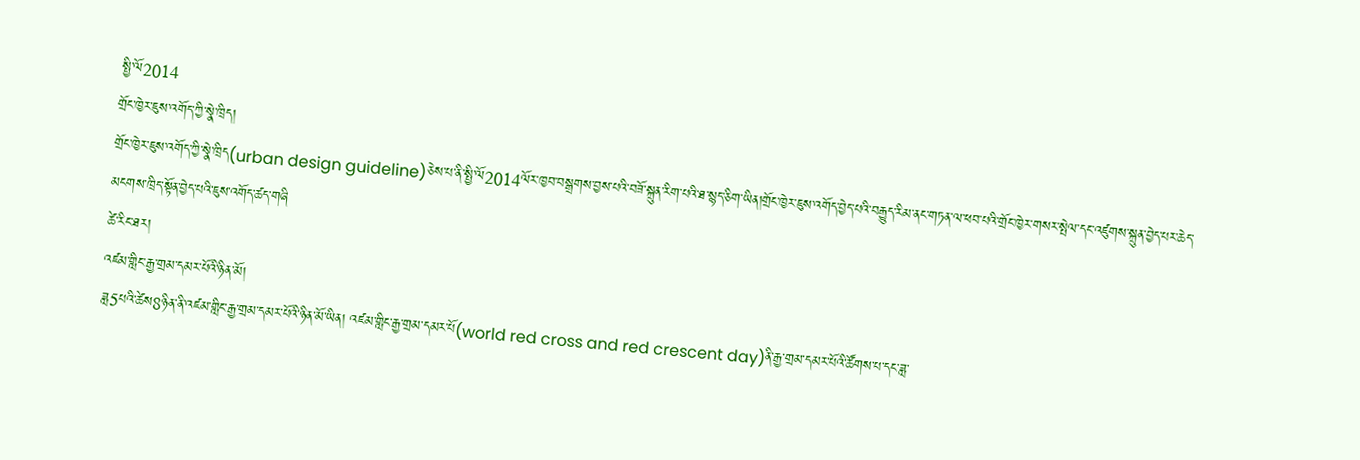སྤྱི་ལོ2014
གྲོང་ཁྱེར་ཇུས་འགོད་ཀྱི་སྣེ་ཁྲིད།
གྲོང་ཁྱེར་ཇུས་འགོད་ཀྱི་སྣེ་ཁྲིད(urban design guideline)ཅེས་པ་ནི་སྤྱི་ལོ2014ལོར་ཁྱབ་བསྒྲགས་བྱས་པའི་བཟོ་སྐྲུན་རིག་པའི་ཐ་སྙད་ཅིག་ཡིན།གྲོང་ཁྱེར་ཇུས་འགོད་བྱེད་པའི་བརྒྱུད་རིམ་ནང་གཏན་ལ་ཕབ་པའི་གྲོང་ཁྱེར་གསར་སྤེལ་དང་འཛུགས་སྐྲུན་བྱེད་པར་ཆེད་མངགས་ཁྲིད་སྟོན་བྱེད་པའི་ཇུས་འགོད་ཚད་གཞི
ཚེ་རིང་ཐར།
འཛམ་གླིང་རྒྱ་གྲམ་དམར་པོའི་ཉིན་མོ།
ཟླ5པའི་ཚེས8ཉིན་ནི་འཛམ་གླིང་རྒྱ་གྲམ་དམར་པོའི་ཉིན་མོ་ཡིན། འཛམ་གླིང་རྒྱ་གྲམ་དམར་པོ(world red cross and red crescent day)ནི་རྒྱ་གྲམ་དམར་པོའི་ཚོགས་པ་དང་ཟླ་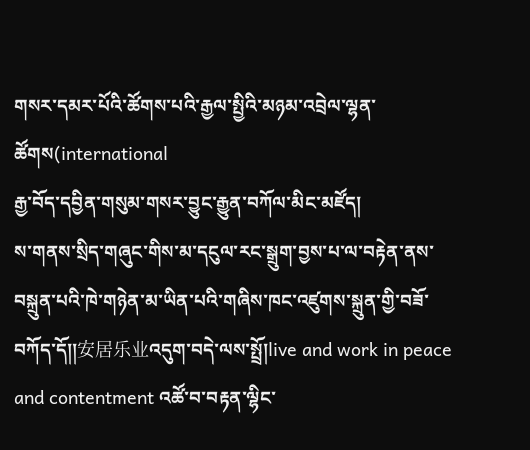གསར་དམར་པོའི་ཚོགས་པའི་རྒྱལ་སྤྱིའི་མཉམ་འབྲེལ་ལྷན་ཚོགས(international
རྒྱ་བོད་དབྱིན་གསུམ་གསར་བྱུང་རྒྱུན་བཀོལ་མིང་མཛོད།
ས་གནས་སྲིད་གཞུང་གིས་མ་དངུལ་རང་སྒྲུག་བྱས་པ་ལ་བརྟེན་ནས་བསྐྲུན་པའི་ཁེ་གཉེན་མ་ཡིན་པའི་གཞིས་ཁང་འཛུགས་སྐྲུན་གྱི་བཟོ་བཀོད་དོ།།安居乐业འདུག་བདེ་ལས་སྤྲོ།live and work in peace and contentment འཚོ་བ་བརྟན་ལྷིང་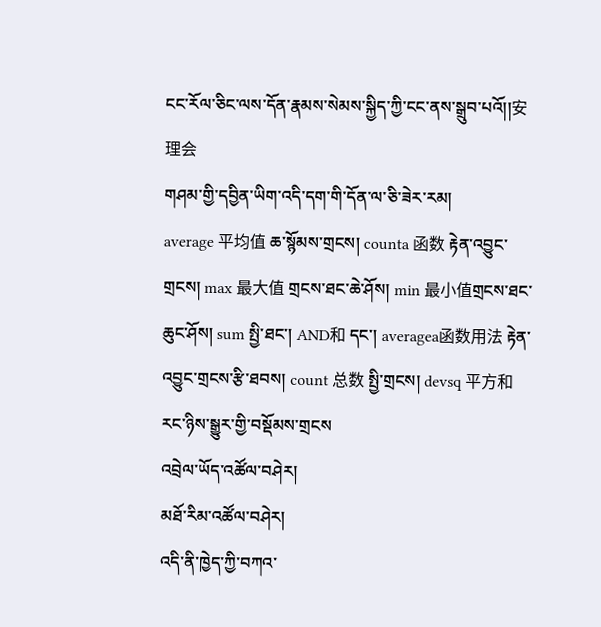ངང་རོལ་ཅིང་ལས་དོན་རྣམས་སེམས་སྐྱིད་ཀྱི་ངང་ནས་སྒྲུབ་པའོ།།安理会
གཤམ་གྱི་དབྱིན་ཡིག་འདི་དག་གི་དོན་ལ་ཅི་ཟེར་རམ།
average 平均值 ཆ་སྙོམས་གྲངས། counta 函数 རྟེན་འབྱུང་གྲངས། max 最大值 གྲངས་ཐང་ཆེ་ཤོས། min 最小值གྲངས་ཐང་ཆུང་ཤོས། sum སྤྱི་ཐང་། AND和 དང་། averagea函数用法 རྟེན་འབྱུང་གྲངས་རྩི་ཐབས། count 总数 སྤྱི་གྲངས། devsq 平方和 རང་ཉིས་སྒྱུར་གྱི་བསྡོམས་གྲངས
འབྲེལ་ཡོད་འཚོལ་བཤེར།
མཐོ་རིམ་འཚོལ་བཤེར།
འདི་ནི་ཁྱེད་ཀྱི་བཀའ་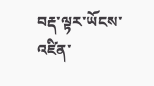བརྡ་ལྟར་ཡོངས་འཛིན་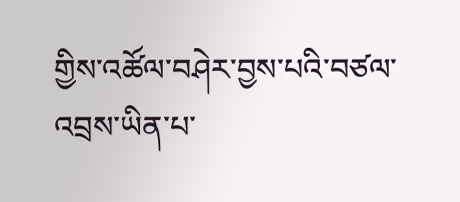གྱིས་འཚོལ་བཤེར་བྱས་པའི་བཙལ་འབྲས་ཡིན་པ་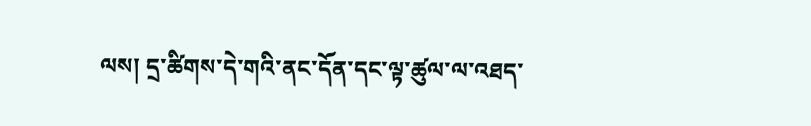ལས། དྲ་ཚིགས་དེ་གའི་ནང་དོན་དང་ལྟ་ཚུལ་ལ་འཐད་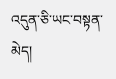འདུན་ཅི་ཡང་བསྟན་མེད།